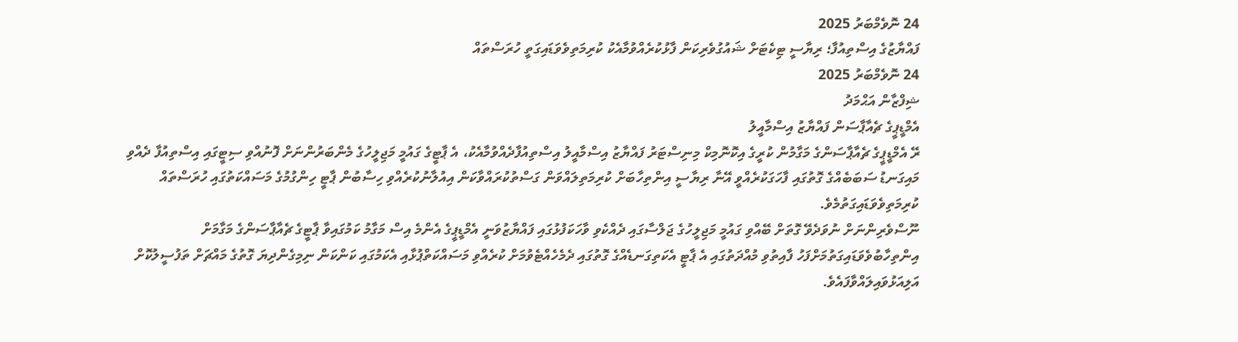24 ނޮވެމްބަރު 2025
ފައްޔާޒުގެ އިސްތިއުފާ؛ ރިޔާސީ ޓިކެޓަށް ޝައުގުވެރިކަން ފާޅުކުރެއްވުމާއެކު ކުރިމަތިވެވަޑައިގަތީ ހުރަސްތައް
24 ނޮވެމްބަރު 2025
ޝިފްޒާން އަޙްމަދު
އެމްޑީޕީގެ ޗެއާޕާސަން ފައްޔާޒު އިސްމާއީލު
ރޭ އެމްޑީޕީގެ ޗެއާޕާސަންގެ މަގާމުން ކުރީގެ އިކޮނޮމިކް މިނިސްޓަރު ފައްޔާޒު އިސްމާއީލު އިސްތިއުފާދެއްވުމާއެކު، އެ ޕާޓީގެ ގައުމީ މަޖިލީހުގެ މެންބަރުންނަށް ފޮނުއްވި ސިޓީގައި އިސްތިއުފާ ދެއްވި މައިގަނޑު ސަބަބެއްގެ ގޮތުގައި ފާހަގަކުރެއްވީ އޭނާ ރިޔާސީ އިންތިހާބަށް ކުރިމަތިލައްވަން ގަސްތުކުރައްވާކަން އިއުލާނުކުރެއްވި ހިސާބުން ޕާޓީ ހިންގުމުގެ މަސައްކަތުގައި ހުރަސްތައް ކުރިމަތިވެވަޑައިގަތުމެވެ.
ނޫސްވެރިންނަށް ނުވަދެވޭ ގޮތަށް ބޭއްވި ގައުމީ މަޖިލީހުގެ ޖަލްސާގައި ދެއްކެވި ވާހަކަފުޅުގައި ފައްޔާޒުވަނީ އެމްޑީޕީގެ އެންމެ އިސް މަގާމު ކަމުގައިވާ ޕާޓީގެ ޗެއާޕާސަންގެ މަގާމަށް އިންތިހާބުވެވަޑައިގަތުމަށްފަހު ފާއިތުވި މުއްދަތުގައި އެ ޕާޓީ އެކަތިގަނޑެއްގެ ގޮތުގައި ދެމެހެއްޓެވުމަށް ކުރެއްވި މަސައްކަތްޕުޅާއި އެކަމުގައި ކަންކަން ނިމިގެންދިޔަ ގޮތުގެ މައްޗަށް ތަފުސީލުކޮށް އަލިއަޅުވައިލައްވާފައެވެ.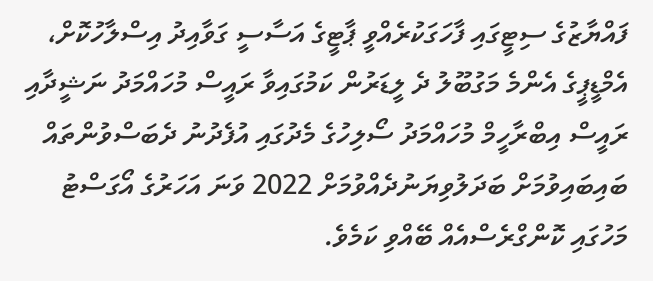ފައްޔާޒުގެ ސިޓީގައި ފާހަގަކުރެއްވީ ޕާޓީގެ އަސާސީ ގަވާއިދު އިސްލާހުކޮށް، އެމްޑީޕީގެ އެންމެ މަގުބޫލު ދެ ލީޑަރުން ކަމުގައިވާ ރައީސް މުހައްމަދު ނަޝީދާއި ރައީސް އިބްރާހީމް މުހައްމަދު ސޯލިހުގެ މެދުގައި އުފެދުނު ދެބަސްވުންތައް ބައިބައިވުމަށް ބަދަލުވިޔަނުދެއްވުމަށް 2022 ވަނަ އަހަރުގެ އޯގަސްޓު މަހުގައި ކޮންގްރެސްއެއް ބޭއްވި ކަމެވެ.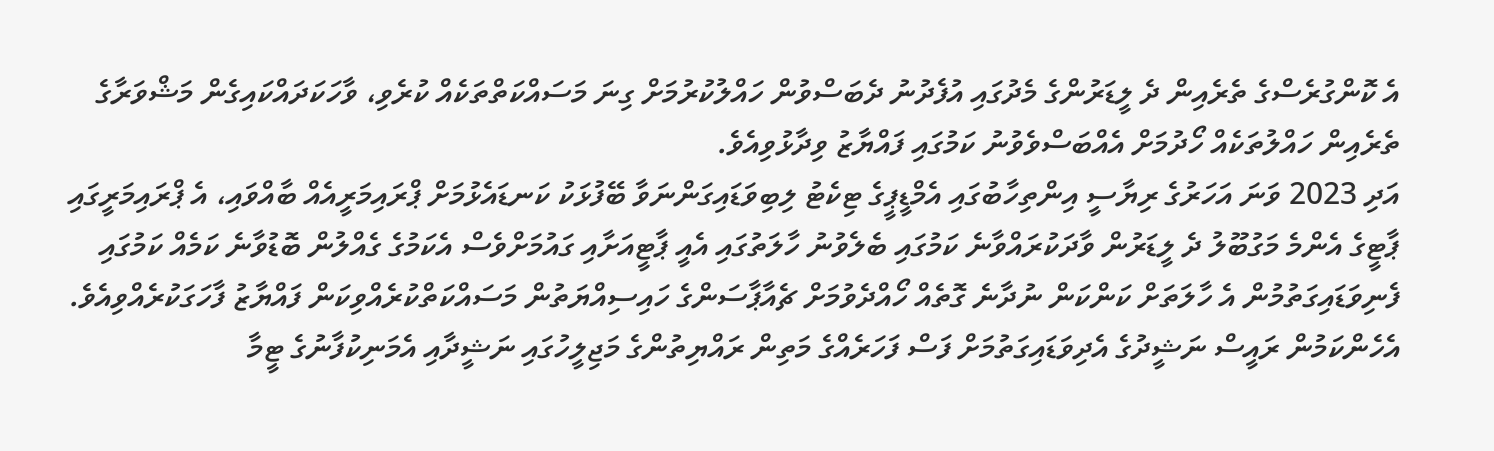އެ ކޮންގުރެސްގެ ތެރެއިން ދެ ލީޑަރުންގެ މެދުގައި އުފެދުނު ދެބަސްވުން ހައްލުކުރުމަށް ގިނަ މަސައްކަތްތަކެއް ކުރެވި، ވާހަކަދައްކައިގެން މަޝްވަރާގެ ތެރެއިން ހައްލުތަކެއް ހޯދުމަށް އެއްބަސްވެވުނު ކަމުގައި ފައްޔާޒު ވިދާޅުވިއެވެ.
އަދި 2023 ވަނަ އަހަރުގެ ރިޔާސީ އިންތިހާބުގައި އެމްޑީޕީގެ ޓިކެޓު ލިބިވަޑައިގަންނަވާ ބޭފުޅަކު ކަނޑައެޅުމަށް ޕްރައިމަރީއެއް ބާއްވައި، އެ ޕްރައިމަރީގައި ޕާޓީގެ އެންމެ މަގުބޫލު ދެ ލީޑަރުން ވާދަކުރައްވާނެ ކަމުގައި ބެލެވުނު ހާލަތުގައި އެއީ ޕާޓީއަށާއި ގައުމަށްވެސް އެކަމުގެ ގެއްލުން ބޮޑުވާނެ ކަމެއް ކަމުގައި ފެނިވަޑައިގަތުމުން އެ ހާލަތަށް ކަންކަން ނުދާނެ ގޮތެއް ހޯއްދެވުމަށް ޗެއާޕާސަންގެ ހައިސިއްޔަތުން މަސައްކަތްކުރެއްވިކަން ފައްޔާޒު ފާހަގަކުރެއްވިއެވެ.
އެހެންކަމުން ރައީސް ނަޝީދުގެ އެދިވަޑައިގަތުމަށް ފަސް ފަހަރެއްގެ މަތިން ރައްޔިތުންގެ މަޖިލީހުގައި ނަޝީދާއި އެމަނިކުފާނުގެ ޓީމާ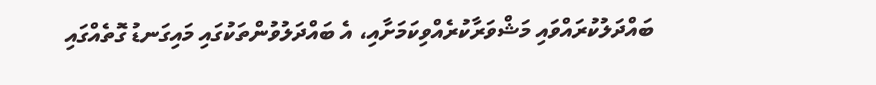ބައްދަލުކުރައްވައި މަޝްވަރާކުރެއްވިކަމަށާއި، އެ ބައްދަލުވުންތަކުގައި މައިގަނޑު ގޮތެއްގައި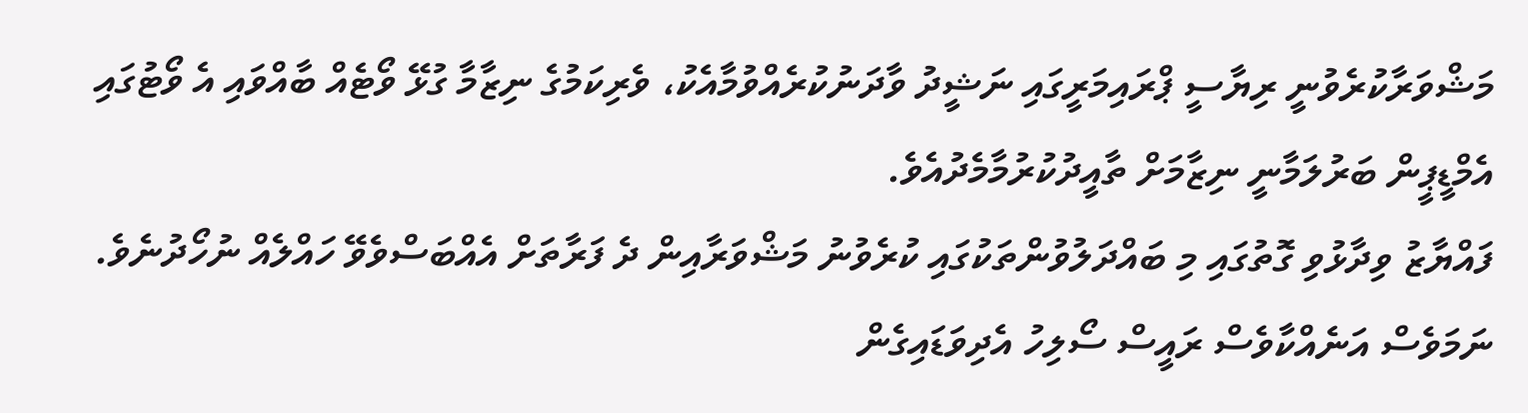މަޝްވަރާކުރެވުނީ ރިޔާސީ ޕްރައިމަރީގައި ނަޝީދު ވާދަނުކުރެއްވުމާއެކު، ވެރިކަމުގެ ނިޒާމާ ގުޅޭ ވޯޓެއް ބާއްވައި އެ ވޯޓުގައި އެމްޑީޕީން ބަރުލަމާނީ ނިޒާމަށް ތާއީދުކުރުމާމެދުއެވެ.
ފައްޔާޒު ވިދާޅުވި ގޮތުގައި މި ބައްދަލުވުންތަކުގައި ކުރެވުނު މަޝްވަރާއިން ދެ ފަރާތަށް އެއްބަސްވެވޭ ހައްލެއް ނުހޯދުނެވެ. ނަމަވެސް އަނެއްކާވެސް ރައީސް ސޯލިހު އެދިވަޑައިގެން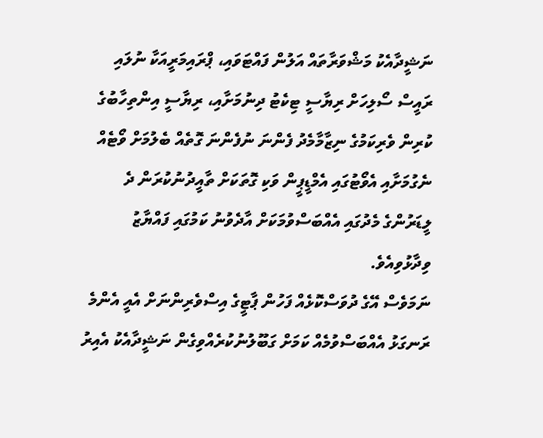ނަޝީދާއެކު މަޝްވަރާތައް އަލުން ފައްޓަވައި، ޕްރައިމަރީއަކާ ނުލައި ރައީސް ސޯލިހަށް ރިޔާސީ ޓިކެޓު ދިނުމަށާއި، ރިޔާސީ އިންތިހާބުގެ ކުރިން ވެރިކަމުގެ ނިޒާމާމެދު ފެންނަ ނުފެންނަ ގޮތެއް ބެލުމަށް ވޯޓެއް ނެގުމަށާއި އެވޯޓުގައި އެމްޑީޕީން ވަކި ގޮތަކަށް ތާއީދުނުކުރަން ދެ ލީޑަރުންގެ މެދުގައި އެއްބަސްވުމަކަށް އާދެވުނު ކަމުގައި ފައްޔާޒު ވިދާޅުވިއެވެ.
ނަމަވެސް އޭގެ ދުވަސްކޮޅެއް ފަހުން ޕާޓީގެ އިސްވެރިންނަށް އެއީ އެންމެ ރަނގަޅު އެއްބަސްވުމެއް ކަމަށް ގަބޫލުނުކުރެއްވިގެން ނަޝީދާއެކު އެއިރު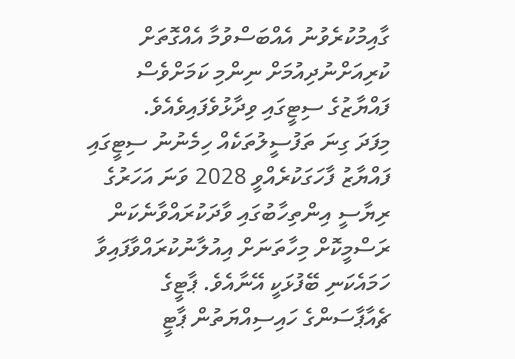ގާއިމުކުރެވުނު އެއްބަސްވުމާ އެއްގޮތަށް ކުރިއަށްނުދިއުމަށް ނިންމި ކަމަށްވެސް ފައްޔާޒުގެ ސިޓީގައި ވިދާޅުވެފައިވެއެވެ.
މިފަދަ ގިނަ ތަފުސީލުތަކެއް ހިމެނުނު ސިޓީގައި ފައްޔާޒު ފާހަގަކުރެއްވީ 2028 ވަނަ އަހަރުގެ ރިޔާސީ އިންތިހާބުގައި ވާދަކުރައްވާނެކަން ރަސްމީކޮށް މިހާތަނަށް އިއުލާނުކުރައްވާފައިވާ ހަމައެކަނި ބޭފުޅަކީ އޭނާއެވެ. ޕާޓީގެ ޗެއާޕާސަންގެ ހައިސިއްޔަތުން ޕާޓީ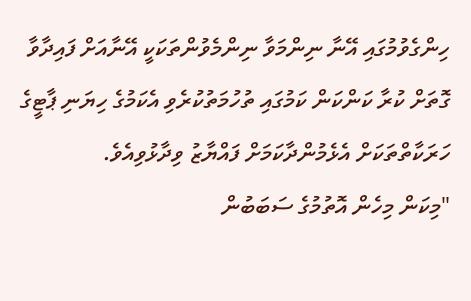ހިންގެވުމުގައި އޭނާ ނިންމަވާ ނިންމެވުންތަކަކީ އޭނާއަށް ފައިދާވާ ގޮތަށް ކުރާ ކަންކަން ކަމުގައި ތުހުމަތުކުރެވި އެކަމުގެ ހިޔަނި ޕާޓީގެ ހަރަކާތްތަކަށް އެޅެމުންދާކަމަށް ފައްޔާޒު ވިދާޅުވިއެވެ.
"މިކަން މިހެން އޮތުމުގެ ސަބަބުން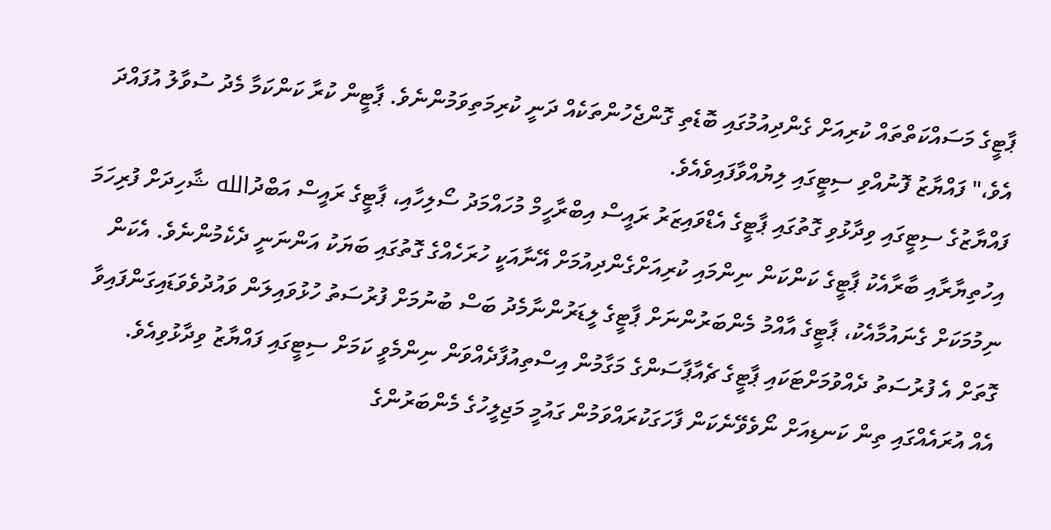ޕާޓީގެ މަސައްކަތްތައް ކުރިއަށް ގެންދިއުމުގައި ބޮޑެތި ގޮންޖެހުންތަކެއް ދަނީ ކުރިމަތިވަމުންނެވެ. ޕާޓީން ކުރާ ކަންކަމާ މެދު ސުވާލު އުފައްދަ އެވެ،" ފައްޔާޒު ފޮނުއްވި ސިޓީގައި ލިޔުއްވާފައިވެއެވެ.
ފައްޔާޒުގެ ސިޓީގައި ވިދާޅުވި ގޮތުގައި ޕާޓީގެ އެޑްވައިޒަރު ރައީސް އިބްރާހީމް މުހައްމަދު ސޯލިހާއި، ޕާޓީގެ ރައީސް އަބްދުالله ޝާހިދަށް ފުރިހަމަ އިހުތިޔާރާއި ބާރާއެކު ޕާޓީގެ ކަންކަން ނިންމައި ކުރިއަށްގެންދިއުމަށް އޭނާއަކީ ހުރަހެއްގެ ގޮތުގައި ބަޔަކު އަންނަނީ ދެކެމުންނެވެ. އެކަން ނިމުމަކަށް ގެނައުމާއެކު، ޕާޓީގެ އާއްމު މެންބަރުންނަށް ޕާޓީގެ ލީޑަރުންނާމެދު ބަސް ބުނުމަށް ފުރުސަތު ހުޅުވައިލަން ވައުދުވެވަޑައިގަންފައިވާ ގޮތަށް އެ ފުރުސަތު ދެއްވުމަށްޓަކައި ޕާޓީގެ ޗެއާޕާސަންގެ މަގާމުން އިސްތިއުފާދެއްވަން ނިންމެވީ ކަމަށް ސިޓީގައި ފައްޔާޒު ވިދާޅުވިއެވެ.
އެއް އުރައެއްގައި ތިން ކަނޑިއަށް ނޯވެވޭނެކަން ފާހަގަކުރައްވަމުން ގައުމީ މަޖިލީހުގެ މެންބަރުންގެ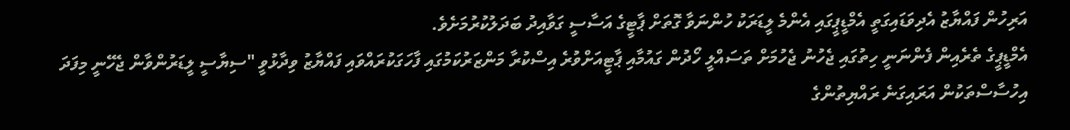އަރިހުން ފައްޔާޒު އެދިވަޑައިގަތީ އެމްޑީޕީގައި އެންމެ ލީޑަރަކު ހުންނަވާ ގޮތަށް ޕާޓީގެ އަސާސީ ގަވާއިދު ބަދަލުކުރުމަށެވެ.
އެމްޑީޕީގެ ތެރެއިން ފެންނަނީ ހިތުގައި ޖެހުނު ޖެހުމަށް ތަސައްލީ ހޯދުން ގައުމާއި ޕާޓީއަށްވުރެ އިސްކުރާ މަންޒަރުކަމުގައި ފާހަގަކުރައްވައި ފައްޔާޒު ވިދާޅުވީ "ސިޔާސީ ލީޑަރުންވާން ޖެހޭނީ މިފަދަ އިހުސާސްތަކުން އަރައިގަނެ ރައްޔިތުންގެ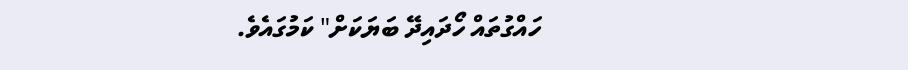ހައްގުތައް ހޯދައިދޭ ބަޔަކަށް" ކަމުގައެވެ.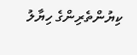ކިޔުންތެރިންގެ ހިޔާލު